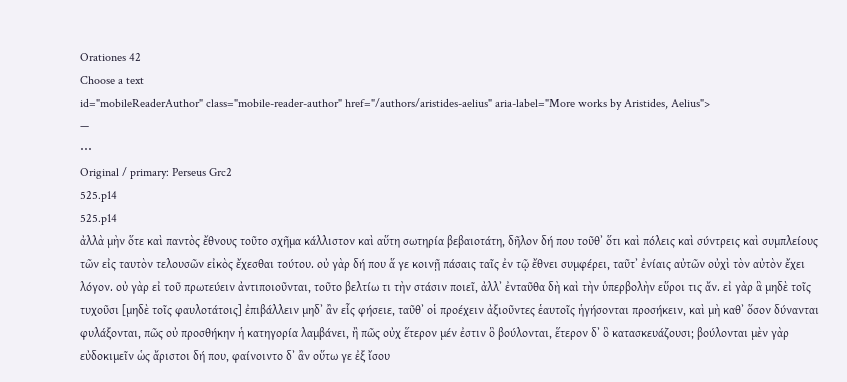Orationes 42
Choose a text
id="mobileReaderAuthor" class="mobile-reader-author" href="/authors/aristides-aelius" aria-label="More works by Aristides, Aelius">
—
⋯
Original / primary: Perseus Grc2
525.p14
525.p14
ἀλλὰ μὴν ὅτε καὶ παντὸς ἔθνους τοῦτο σχῆμα κάλλιστον καὶ αὕτη σωτηρία βεβαιοτάτη, δῆλον δή που τοῦθʼ ὅτι καὶ πόλεις καὶ σύντρεις καὶ συμπλείους τῶν εἰς ταυτὸν τελουσῶν εἰκὸς ἔχεσθαι τούτου. οὐ γὰρ δή που ἅ γε κοινῇ πάσαις ταῖς ἐν τῷ ἔθνει συμφέρει, ταῦτʼ ἐνίαις αὐτῶν οὐχὶ τὸν αὐτὸν ἔχει λόγον. οὐ γὰρ εἰ τοῦ πρωτεύειν ἀντιποιοῦνται, τοῦτο βελτίω τι τὴν στάσιν ποιεῖ, ἀλλʼ ἐνταῦθα δὴ καὶ τὴν ὑπερβολὴν εὕροι τις ἄν. εἰ γὰρ ἃ μηδὲ τοῖς τυχοῦσι [μηδὲ τοῖς φαυλοτάτοις] ἐπιβάλλειν μηδʼ ἂν εἷς φήσειε, ταῦθʼ οἱ προέχειν ἀξιοῦντες ἑαυτοῖς ἡγήσονται προσήκειν, καὶ μὴ καθʼ ὅσον δύνανται φυλάξονται, πῶς οὐ προσθήκην ἡ κατηγορία λαμβάνει, ἢ πῶς οὐχ ἕτερον μέν ἐστιν ὃ βούλονται, ἕτερον δʼ ὃ κατασκευάζουσι; βούλονται μὲν γὰρ εὐδοκιμεῖν ὡς ἄριστοι δή που, φαίνοιντο δʼ ἂν οὕτω γε ἐξ ἴσου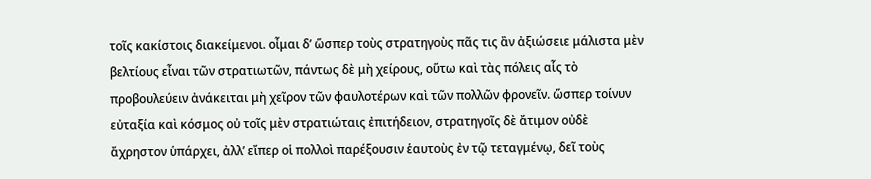τοῖς κακίστοις διακείμενοι. οἶμαι δʼ ὥσπερ τοὺς στρατηγοὺς πᾶς τις ἂν ἀξιώσειε μάλιστα μὲν βελτίους εἶναι τῶν στρατιωτῶν, πάντως δὲ μὴ χείρους, οὕτω καὶ τὰς πόλεις αἷς τὸ προβουλεύειν ἀνάκειται μὴ χεῖρον τῶν φαυλοτέρων καὶ τῶν πολλῶν φρονεῖν. ὥσπερ τοίνυν εὐταξία καὶ κόσμος οὐ τοῖς μὲν στρατιώταις ἐπιτήδειον, στρατηγοῖς δὲ ἄτιμον οὐδὲ ἄχρηστον ὑπάρχει, ἀλλʼ εἴπερ οἱ πολλοὶ παρέξουσιν ἑαυτοὺς ἐν τῷ τεταγμένῳ, δεῖ τοὺς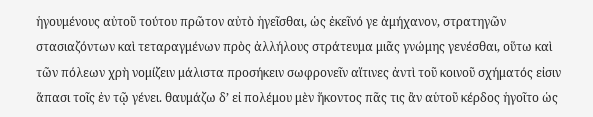ἡγουμένους αὐτοῦ τούτου πρῶτον αὐτὸ ἡγεῖσθαι, ὡς ἐκεῖνό γε ἀμήχανον, στρατηγῶν στασιαζόντων καὶ τεταραγμένων πρὸς ἀλλήλους στράτευμα μιᾶς γνώμης γενέσθαι, οὕτω καὶ τῶν πόλεων χρὴ νομίζειν μάλιστα προσήκειν σωφρονεῖν αἵτινες ἀντὶ τοῦ κοινοῦ σχήματός εἰσιν ἅπασι τοῖς ἐν τῷ γένει. θαυμάζω δʼ εἰ πολέμου μὲν ἥκοντος πᾶς τις ἂν αὑτοῦ κέρδος ἡγοῖτο ὡς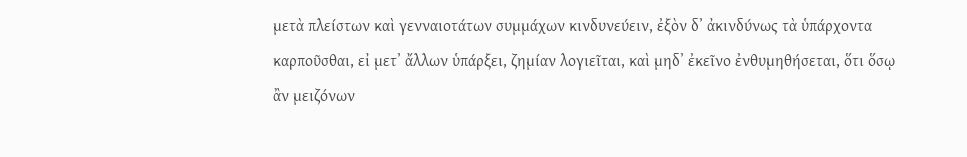μετὰ πλείστων καὶ γενναιοτάτων συμμάχων κινδυνεύειν, ἐξὸν δʼ ἀκινδύνως τὰ ὑπάρχοντα καρποῦσθαι, εἰ μετʼ ἄλλων ὑπάρξει, ζημίαν λογιεῖται, καὶ μηδʼ ἐκεῖνο ἐνθυμηθήσεται, ὅτι ὅσῳ ἂν μειζόνων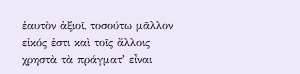ἑαυτὸν ἀξιοῖ, τοσούτω μᾶλλον εἰκός ἐστι καὶ τοῖς ἄλλοις χρηστὰ τὰ πράγματʼ εἶναι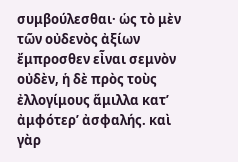συμβούλεσθαι· ὡς τὸ μὲν τῶν οὐδενὸς ἀξίων ἔμπροσθεν εἶναι σεμνὸν οὐδὲν, ἡ δὲ πρὸς τοὺς ἐλλογίμους ἅμιλλα κατʼ ἀμφότερʼ ἀσφαλής. καὶ γὰρ